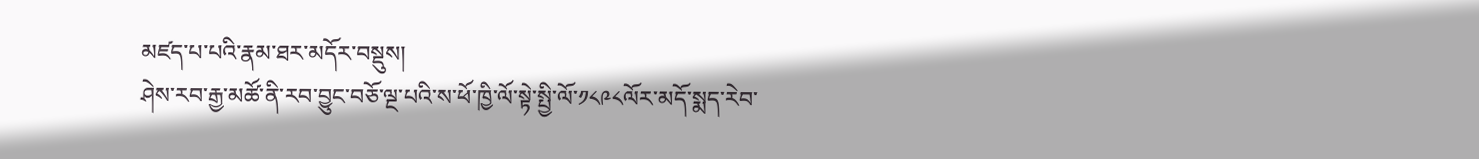མཛད་པ་པའི་རྣམ་ཐར་མདོར་བསྡུས།
ཤེས་རབ་རྒྱ་མཚོ་ནི་རབ་བྱུང་བཅོ་ལྔ་པའི་ས་ཕོ་ཁྱི་ལོ་སྟེ་སྤྱི་ལོ་༡༨༩༨ལོར་མདོ་སྨད་རེབ་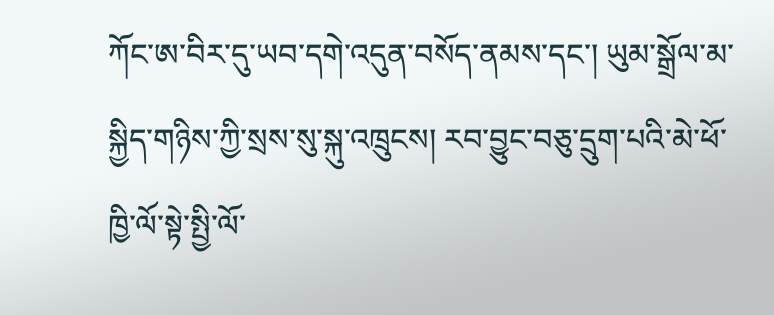ཀོང་ཨ་བིར་དུ་ཡབ་དགེ་འདུན་བསོད་ནམས་དང་། ཡུམ་སྒྲོལ་མ་སྐྱིད་གཉིས་ཀྱི་སྲས་སུ་སྐུ་འཁྲུངས། རབ་བྱུང་བཅུ་དྲུག་པའི་མེ་ཕོ་ཁྱི་ལོ་སྟེ་སྤྱི་ལོ་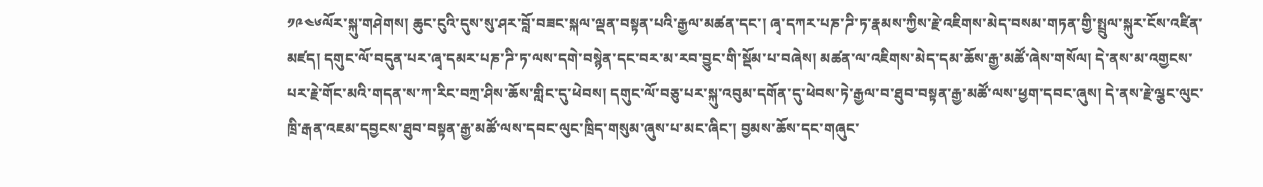༡༩༤༦ལོར་སྐུ་གཤེགས། ཆུང་ངུའི་དུས་སུ་ཤར་བློ་བཟང་སྐལ་ལྡན་བསྟན་པའི་རྒྱལ་མཚན་དང་། ཞྭ་དཀར་པཎ་ཌི་ཏ་རྣམས་ཀྱིས་རྗེ་འཇིགས་མེད་བསམ་གཏན་གྱི་སྤྲུལ་སྐུར་ངོས་འཛིན་མཛད། དགུང་ལོ་བདུན་པར་ཞྭ་དམར་པཎ་ཌི་ཏ་ལས་དགེ་བསྙེན་དང་བར་མ་རབ་བྱུང་གི་སྡོམ་པ་བཞེས། མཚན་ལ་འཇིགས་མེད་དམ་ཆོས་རྒྱ་མཚོ་ཞེས་གསོལ། དེ་ནས་མ་འགྱངས་པར་རྗེ་གོང་མའི་གདན་ས་ཀ་རིང་བཀྲ་ཤིས་ཆོས་གླིང་དུ་ཕེབས། དགུང་ལོ་བཅུ་པར་སྐུ་འབུམ་དགོན་དུ་ཕེབས་ཏེ་རྒྱལ་བ་ཐུབ་བསྟན་རྒྱ་མཚོ་ལས་ཕྱག་དབང་ཞུས། དེ་ནས་རྗེ་ལྕང་ལུང་ཁྲི་རྒན་འཇམ་དབྱངས་ཐུབ་བསྟན་རྒྱ་མཚོ་ལས་དབང་ལུང་ཁྲིད་གསུམ་ཞུས་པ་མང་ཞིང་། བྱམས་ཆོས་དང་གཞུང་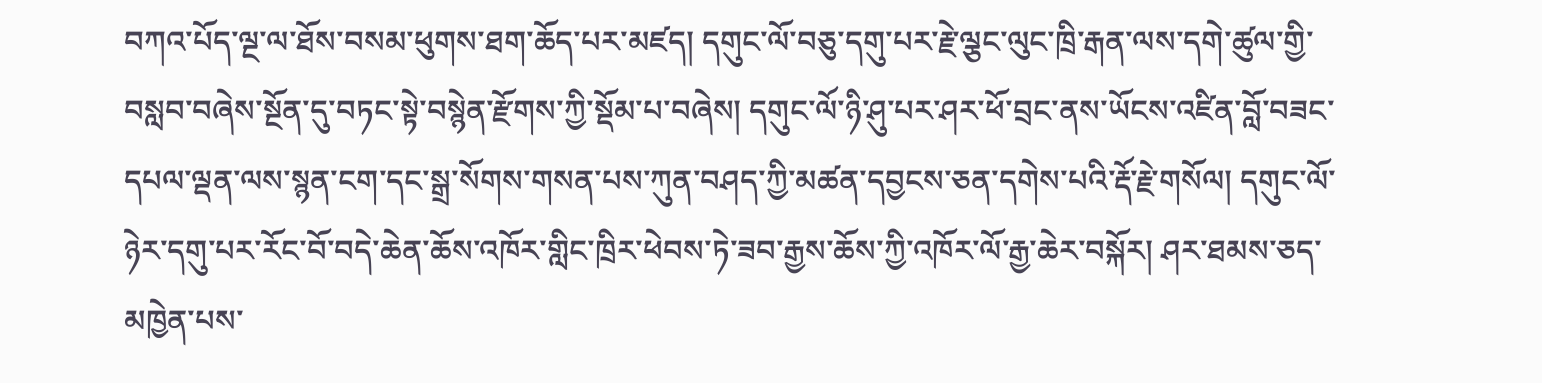བཀའ་པོད་ལྔ་ལ་ཐོས་བསམ་ཕུགས་ཐག་ཆོད་པར་མཛད། དགུང་ལོ་བཅུ་དགུ་པར་རྗེ་ལྕང་ལུང་ཁྲི་རྒན་ལས་དགེ་ཚུལ་གྱི་བསླབ་བཞེས་སྔོན་དུ་བཏང་སྟེ་བསྙེན་རྫོགས་ཀྱི་སྡོམ་པ་བཞེས། དགུང་ལོ་ཉི་ཤུ་པར་ཤར་ཕོ་བྲང་ནས་ཡོངས་འཛིན་བློ་བཟང་དཔལ་ལྡན་ལས་སྙན་ངག་དང་སྒྲ་སོགས་གསན་པས་ཀུན་བཤད་ཀྱི་མཚན་དབྱངས་ཅན་དགེས་པའི་རྡོ་རྗེ་གསོལ། དགུང་ལོ་ཉེར་དགུ་པར་རོང་བོ་བདེ་ཆེན་ཆོས་འཁོར་གླིང་ཁྲིར་ཕེབས་ཏེ་ཟབ་རྒྱས་ཆོས་ཀྱི་འཁོར་ལོ་རྒྱ་ཆེར་བསྐོར། ཤར་ཐམས་ཅད་མཁྱེན་པས་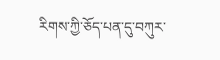རིགས་ཀྱི་ཅོད་པན་དུ་བཀུར་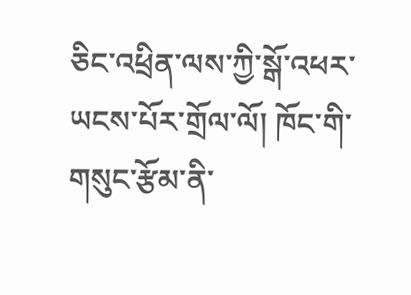ཅིང་འཕྲིན་ལས་ཀྱི་སྒོ་འཕར་ཡངས་པོར་གྲོལ་ལོ། ཁོང་གི་གསུང་རྩོམ་ནི་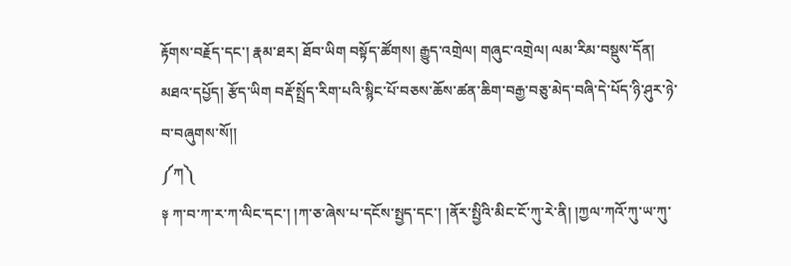རྟོགས་བརྗོད་དང་། རྣམ་ཐར། ཐོབ་ཡིག བསྟོད་ཚོགས། རྒྱུད་འགྲེལ། གཞུང་འགྲེལ། ལམ་རིམ་བསྡུས་དོན། མཐའ་དཔྱོད། རྩོད་ཡིག བརྡོ་སྤྲོད་རིག་པའི་སྙིང་པོ་བཅས་ཆོས་ཚན་ཆིག་བརྒྱ་བཅུ་མེད་བཞི་དེ་པོད་ཉི་ཤུར་ཉེ་བ་བཞུགས་སོ།།
༼ཀ༽
༈ ཀ་བ་ཀ་ར་ཀ་ལིང་དང་། །ཀ་ཅ་ཞེས་པ་དངོས་སྤྱད་དང་། །ནོར་སྤྱིའི་མིང་ངོ་ཀུ་རེ་ནི། །ཀྱལ་ཀའོ་ཀུ་ཡ་ཀུ་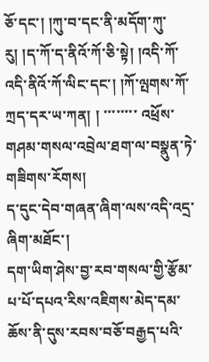ཅོ་དང་། །ཀུ་བ་དང་ནི་མདོག་ཀུ་རུ། །ད་ཀོ་ད་ནིའོ་ཀོ་ཅི་སྟེ། །འདི་ཀོ་འདི་ནིའོ་ཀོ་ལིང་དང་། །ཀོ་ལྤགས་ཀོ་ཀྲད་དར་ཡ་ཀན། ། ་་་་་་་་ འཕྲོས་གཤམ་གསལ་འབྲེལ་ཐག་ལ་བསྣུན་ཏེ་གཟིགས་རོགས།
ད་དུང་དེབ་གཞན་ཞིག་ལས་འདི་འདྲ་ཞིག་མཐོང་།
དག་ཡིག་ཤེས་བྱ་རབ་གསལ་གྱི་རྩོམ་པ་པོ་དཔའ་རིས་འཇིགས་མེད་དམ་ཆོས་ནི་དུས་རབས་བཅོ་བརྒྱད་པའི་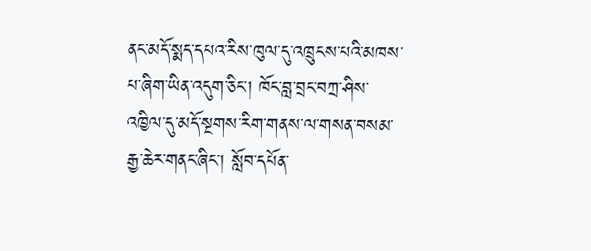ནང་མདོ་སྨད་དཔའ་རིས་ཁུལ་དུ་འཁྲུངས་པའི་མཁས་པ་ཞིག་ཡིན་འདུག་ཅིང་། ཁོང་བླ་བྲང་བཀྲ་ཤིས་འཁྱིལ་དུ་མདོ་སྔགས་རིག་གནས་ལ་གསན་བསམ་རྒྱ་ཆེར་གནང་ཞིང་། སློབ་དཔོན་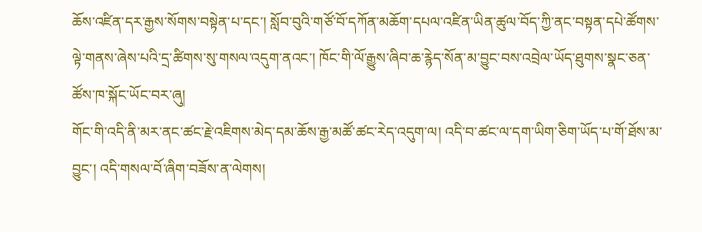ཆོས་འཛིན་དར་རྒྱས་སོགས་བསྟེན་པ་དང་། སློབ་བུའི་གཙོ་བོ་དཀོན་མཆོག་དཔལ་འཛིན་ཡིན་ཚུལ་བོད་ཀྱི་ནང་བསྟན་དཔེ་ཚོགས་ལྟེ་གནས་ཞེས་པའི་དྲ་ཚིགས་སུ་གསལ་འདུག་ནའང་། ཁོང་གི་ལོ་རྒྱུས་ཞིབ་ཆ་རྙེད་སོན་མ་བྱུང་བས་འབྲེལ་ཡོད་ཐུགས་སྣང་ཅན་ཚོས་ཁ་སྐོང་ཡོང་བར་ཞུ།
གོང་གི་འདི་ནི་མར་ནང་ཚང་རྗེ་འཇིགས་མེད་དམ་ཆོས་རྒྱ་མཚོ་ཚང་རེད་འདུག་ལ། འདི་བ་ཚང་ལ་དག་ཡིག་ཅིག་ཡོད་པ་གོ་ཐོས་མ་བྱུང་། འདི་གསལ་བོ་ཞིག་བཟོས་ན་ལེགས།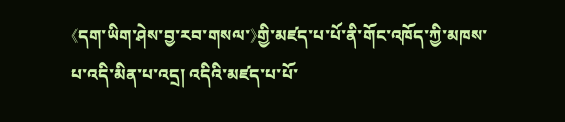《དག་ཡིག་ཤེས་བྱ་རབ་གསལ་》གྱི་མཛད་པ་པོ་ནི་གོང་འཁོད་ཀྱི་མཁས་པ་འདི་མིན་པ་འདྲ། འདིའི་མཛད་པ་པོ་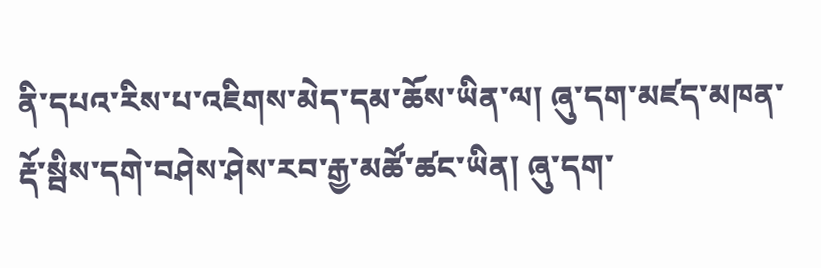ནི་དཔའ་རིས་པ་འཇིགས་མེད་དམ་ཆོས་ཡིན་ལ། ཞུ་དག་མཛད་མཁན་རྡོ་སྦིས་དགེ་བཤེས་ཤེས་རབ་རྒྱ་མཚོ་ཚང་ཡིན། ཞུ་དག་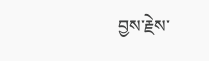བྱས་རྗེས་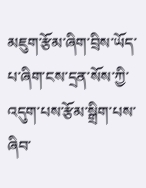མཇུག་རྩོམ་ཞིག་བྲིས་ཡོད་པ་ཞིག་ངས་དྲན་སོས་ཀྱི་འདུག་པས་རྩོམ་སྒྲིག་པས་ཞིབ་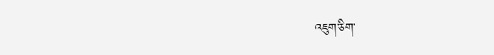འཇུག་ཅིག་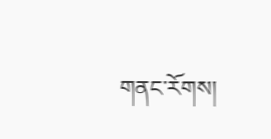གནང་རོགས།